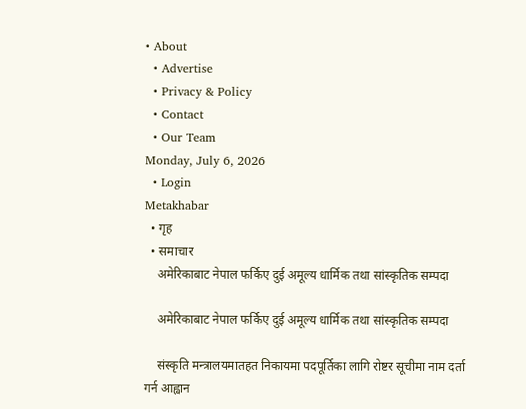• About
  • Advertise
  • Privacy & Policy
  • Contact
  • Our Team
Monday, July 6, 2026
  • Login
Metakhabar
  • गृह
  • समाचार
    अमेरिकाबाट नेपाल फर्किए दुई अमूल्य धार्मिक तथा सांस्कृतिक सम्पदा

    अमेरिकाबाट नेपाल फर्किए दुई अमूल्य धार्मिक तथा सांस्कृतिक सम्पदा

    संस्कृति मन्त्रालयमातहत निकायमा पदपूर्तिका लागि रोष्टर सूचीमा नाम दर्ता गर्न आह्वान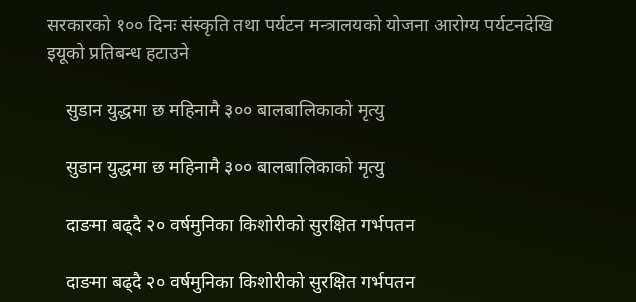सरकारको १०० दिनः संस्कृति तथा पर्यटन मन्त्रालयको योजना आरोग्य पर्यटनदेखि इयूको प्रतिबन्ध हटाउने

    सुडान युद्धमा छ महिनामै ३०० बालबालिकाको मृत्यु

    सुडान युद्धमा छ महिनामै ३०० बालबालिकाको मृत्यु

    दाङमा बढ्दै २० वर्षमुनिका किशोरीको सुरक्षित गर्भपतन

    दाङमा बढ्दै २० वर्षमुनिका किशोरीको सुरक्षित गर्भपतन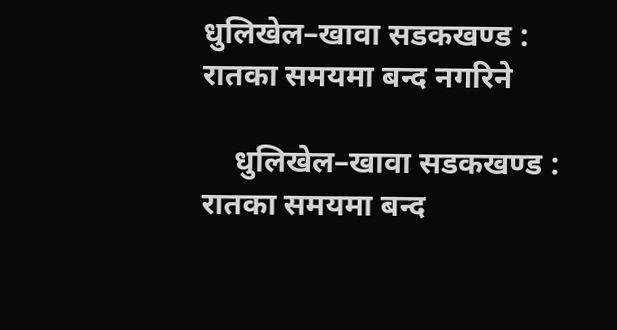धुलिखेल–खावा सडकखण्ड : रातका समयमा बन्द नगरिने

    धुलिखेल–खावा सडकखण्ड : रातका समयमा बन्द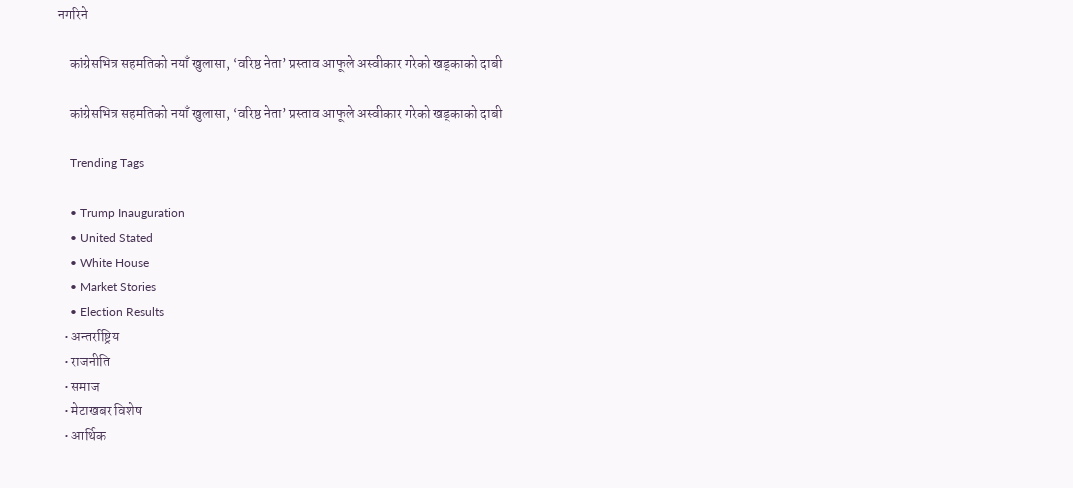नगरिने

    कांग्रेसभित्र सहमतिको नयाँ खुलासा, ‘वरिष्ठ नेता’ प्रस्ताव आफूले अस्वीकार गरेको खड्काको दाबी

    कांग्रेसभित्र सहमतिको नयाँ खुलासा, ‘वरिष्ठ नेता’ प्रस्ताव आफूले अस्वीकार गरेको खड्काको दाबी

    Trending Tags

    • Trump Inauguration
    • United Stated
    • White House
    • Market Stories
    • Election Results
  • अन्तर्राष्ट्रिय
  • राजनीति
  • समाज
  • मेटाखबर विशेष
  • आर्थिक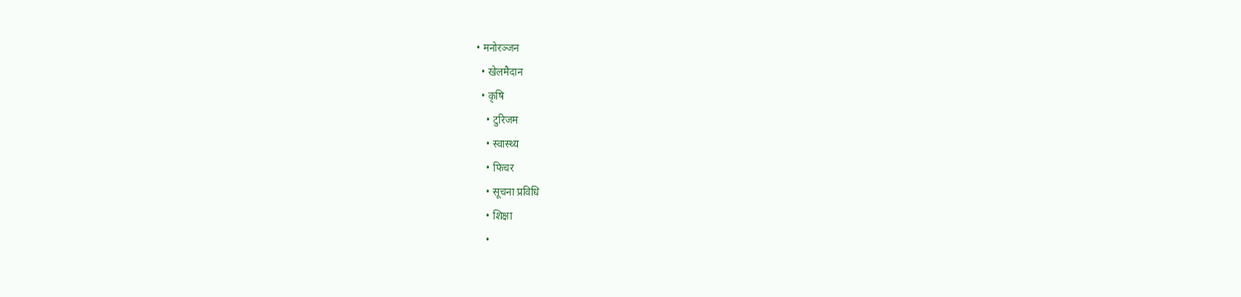• मनोरञ्जन
  • खेलमैदान
  • कृषि
    • टुरिजम
    • स्वास्थ्य
    • फिचर
    • सूचना प्रविधि
    • शिक्षा
    •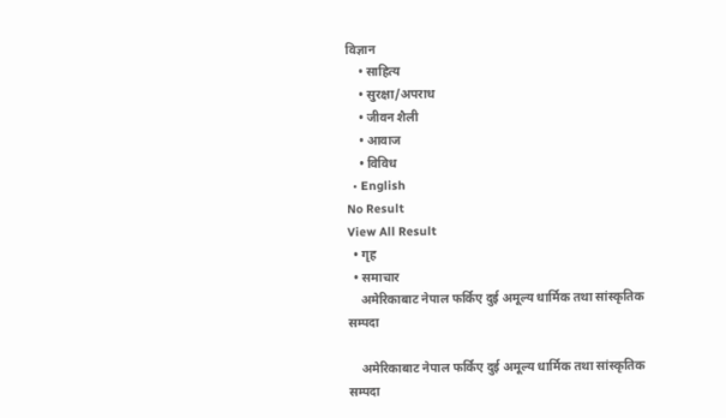विज्ञान
    • साहित्य
    • सुरक्षा/अपराध
    • जीवन शैली
    • आवाज
    • विविध
  • English
No Result
View All Result
  • गृह
  • समाचार
    अमेरिकाबाट नेपाल फर्किए दुई अमूल्य धार्मिक तथा सांस्कृतिक सम्पदा

    अमेरिकाबाट नेपाल फर्किए दुई अमूल्य धार्मिक तथा सांस्कृतिक सम्पदा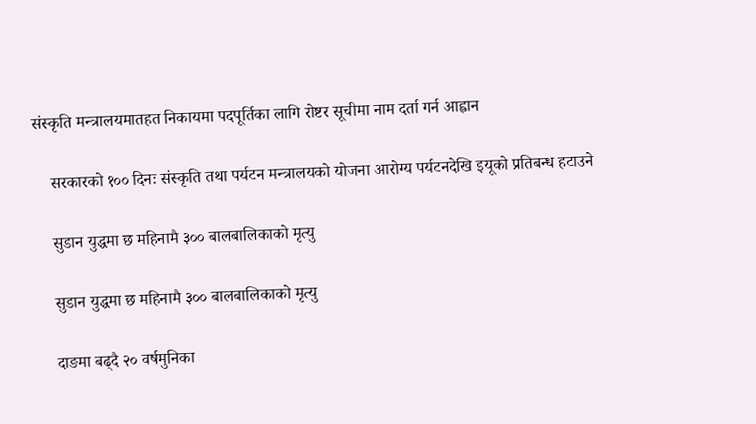संस्कृति मन्त्रालयमातहत निकायमा पदपूर्तिका लागि रोष्टर सूचीमा नाम दर्ता गर्न आह्वान

    सरकारको १०० दिनः संस्कृति तथा पर्यटन मन्त्रालयको योजना आरोग्य पर्यटनदेखि इयूको प्रतिबन्ध हटाउने

    सुडान युद्धमा छ महिनामै ३०० बालबालिकाको मृत्यु

    सुडान युद्धमा छ महिनामै ३०० बालबालिकाको मृत्यु

    दाङमा बढ्दै २० वर्षमुनिका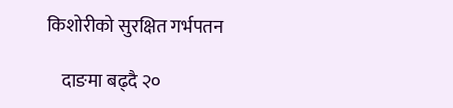किशोरीको सुरक्षित गर्भपतन

    दाङमा बढ्दै २०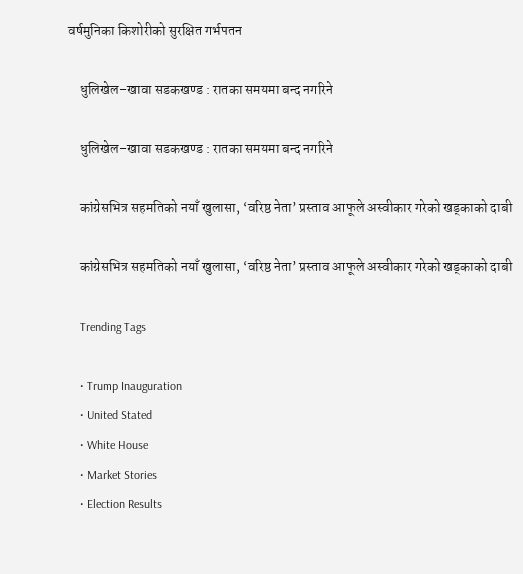वर्षमुनिका किशोरीको सुरक्षित गर्भपतन

    धुलिखेल–खावा सडकखण्ड : रातका समयमा बन्द नगरिने

    धुलिखेल–खावा सडकखण्ड : रातका समयमा बन्द नगरिने

    कांग्रेसभित्र सहमतिको नयाँ खुलासा, ‘वरिष्ठ नेता’ प्रस्ताव आफूले अस्वीकार गरेको खड्काको दाबी

    कांग्रेसभित्र सहमतिको नयाँ खुलासा, ‘वरिष्ठ नेता’ प्रस्ताव आफूले अस्वीकार गरेको खड्काको दाबी

    Trending Tags

    • Trump Inauguration
    • United Stated
    • White House
    • Market Stories
    • Election Results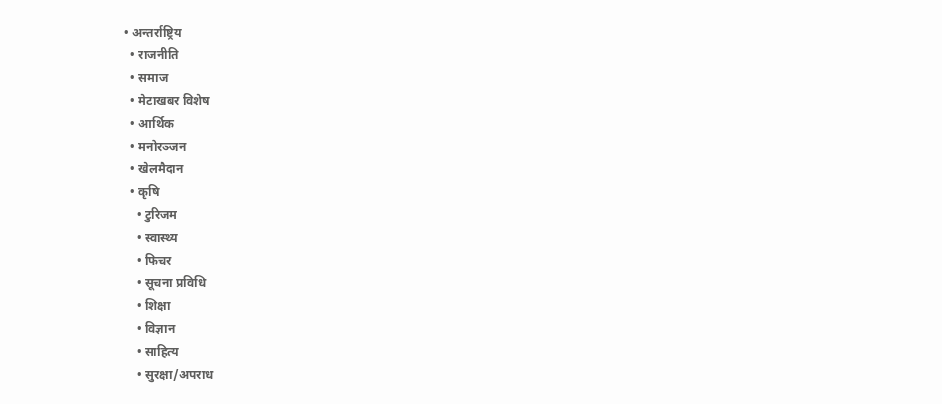• अन्तर्राष्ट्रिय
  • राजनीति
  • समाज
  • मेटाखबर विशेष
  • आर्थिक
  • मनोरञ्जन
  • खेलमैदान
  • कृषि
    • टुरिजम
    • स्वास्थ्य
    • फिचर
    • सूचना प्रविधि
    • शिक्षा
    • विज्ञान
    • साहित्य
    • सुरक्षा/अपराध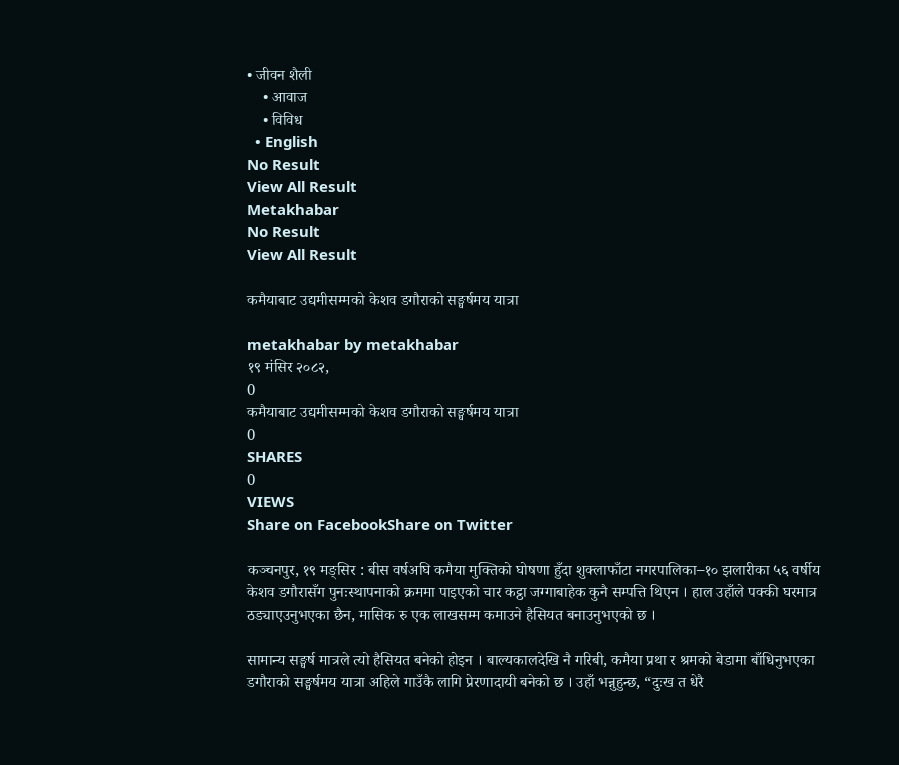• जीवन शैली
    • आवाज
    • विविध
  • English
No Result
View All Result
Metakhabar
No Result
View All Result

कमैयाबाट उद्यमीसम्मको केशव डगौराको सङ्घर्षमय यात्रा

metakhabar by metakhabar
१९ मंसिर २०८२,
0
कमैयाबाट उद्यमीसम्मको केशव डगौराको सङ्घर्षमय यात्रा
0
SHARES
0
VIEWS
Share on FacebookShare on Twitter

कञ्चनपुर, १९ मङ्सिर : बीस वर्षअघि कमैया मुक्तिको घोषणा हुँदा शुक्लाफाँटा नगरपालिका–१० झलारीका ५६ वर्षीय केशव डगौरासँग पुनःस्थापनाको क्रममा पाइएको चार कट्ठा जग्गाबाहेक कुनै सम्पत्ति थिएन । हाल उहाँले पक्की घरमात्र ठड्याएउनुभएका छैन, मासिक रु एक लाखसम्म कमाउने हैसियत बनाउनुभएको छ ।

सामान्य सङ्घर्ष मात्रले त्यो हैसियत बनेको होइन । बाल्यकालदेखि नै गरिबी, कमैया प्रथा र श्रमको बेडामा बाँधिनुभएका डगौराको सङ्घर्षमय यात्रा अहिले गाउँकै लागि प्रेरणादायी बनेको छ । उहाँ भन्नुहुन्छ, “दुःख त धेरै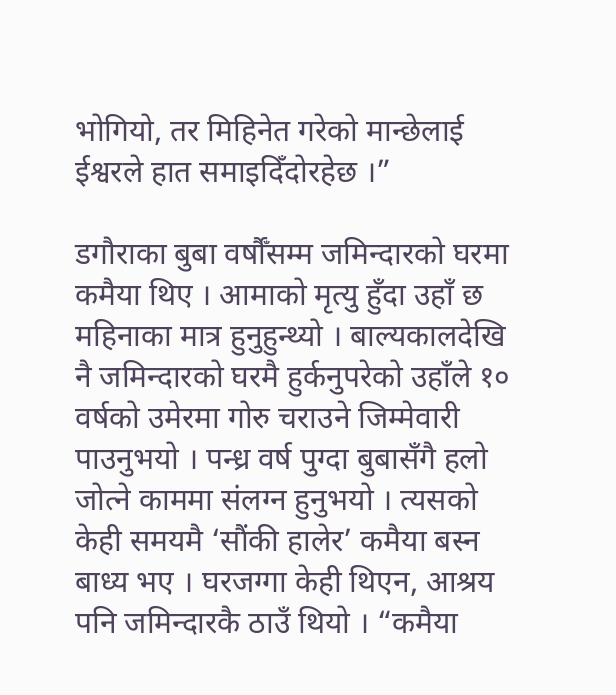भोगियो, तर मिहिनेत गरेको मान्छेलाई ईश्वरले हात समाइदिँदोरहेछ ।”

डगौराका बुबा वर्षौँसम्म जमिन्दारको घरमा कमैया थिए । आमाको मृत्यु हुँदा उहाँ छ महिनाका मात्र हुनुहुन्थ्यो । बाल्यकालदेखि नै जमिन्दारको घरमै हुर्कनुपरेको उहाँले १० वर्षको उमेरमा गोरु चराउने जिम्मेवारी पाउनुभयो । पन्ध्र वर्ष पुग्दा बुबासँगै हलो जोत्ने काममा संलग्न हुनुभयो । त्यसको केही समयमै ‘सौंकी हालेर’ कमैया बस्न बाध्य भए । घरजग्गा केही थिएन, आश्रय पनि जमिन्दारकै ठाउँ थियो । “कमैया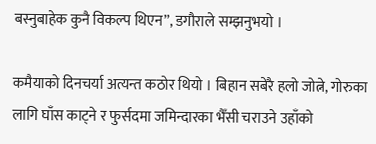बस्नुबाहेक कुनै विकल्प थिएन”, डगौराले सम्झनुभयो ।

कमैयाको दिनचर्या अत्यन्त कठोर थियो । बिहान सबेरै हलो जोत्ने, गोरुका लागि घाँस काट्ने र फुर्सदमा जमिन्दारका भैँसी चराउने उहाँको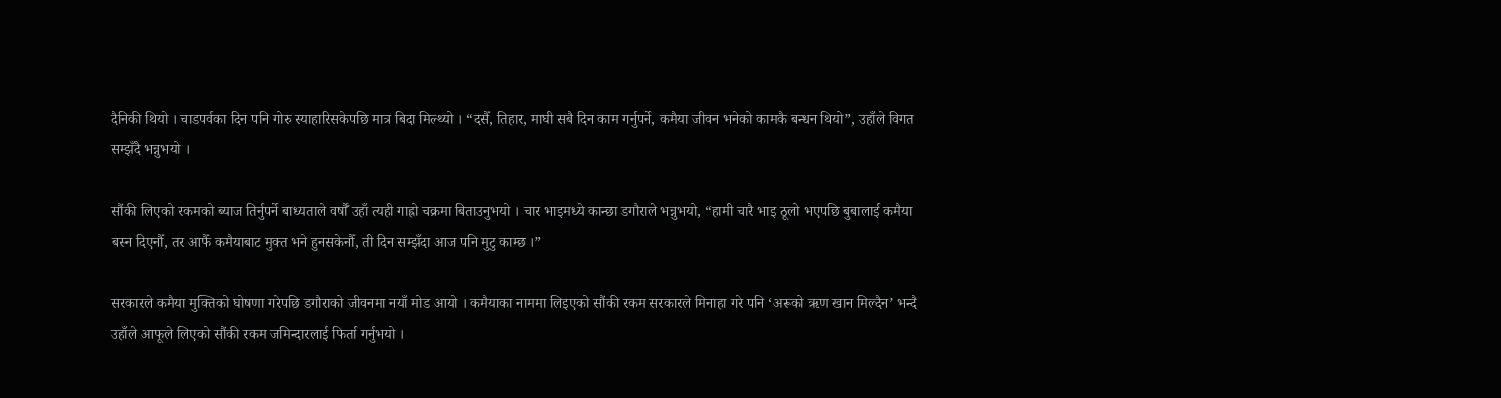दैनिकी थियो । चाडपर्वका दिन पनि गोरु स्याहारिसकेपछि मात्र बिदा मिल्थ्यो । “दसैँ, तिहार, माघी सबै दिन काम गर्नुपर्ने, कमैया जीवन भनेको कामकै बन्धन थियो”, उहाँले विगत सम्झँदै भन्नुभयो ।

सौंकी लिएको रकमको ब्याज तिर्नुपर्ने बाध्यताले वर्षौँ उहाँ त्यही गाह्रो चक्रमा बिताउनुभयो । चार भाइमध्ये कान्छा डगौराले भन्नुभयो, “हामी चारै भाइ ठूलो भएपछि बुबालाई कमैया बस्न दिएनौँ, तर आफैँ कमैयाबाट मुक्त भने हुनसकेनौँ, ती दिन सम्झँदा आज पनि मुटु काम्छ ।”

सरकारले कमैया मुक्तिको घोषणा गरेपछि डगौराको जीवनमा नयाँ मोड आयो । कमैयाका नाममा लिइएको सौंकी रकम सरकारले मिनाहा गरे पनि ‘अरूको ऋण खान मिल्दैन’ भन्दै उहाँले आफूले लिएको सौंकी रकम जमिन्दारलाई फिर्ता गर्नुभयो ।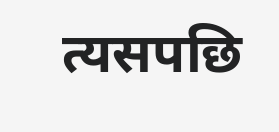त्यसपछि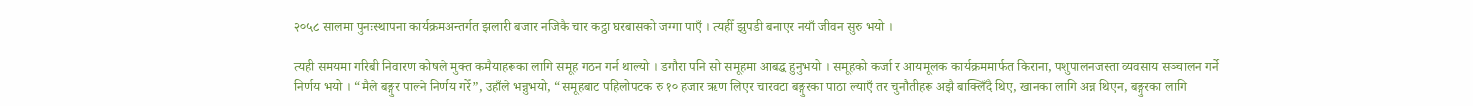२०५८ सालमा पुनःस्थापना कार्यक्रमअन्तर्गत झलारी बजार नजिकै चार कट्ठा घरबासको जग्गा पाएँ । त्यहीँ झुपडी बनाएर नयाँ जीवन सुरु भयो ।

त्यही समयमा गरिबी निवारण कोषले मुक्त कमैयाहरूका लागि समूह गठन गर्न थाल्यो । डगौरा पनि सो समूहमा आबद्ध हुनुभयो । समूहको कर्जा र आयमूलक कार्यक्रममार्फत किराना, पशुपालनजस्ता व्यवसाय सञ्चालन गर्ने निर्णय भयो । “मैले बङ्गुर पाल्ने निर्णय गरेँ”, उहाँले भन्नुभयो, “समूहबाट पहिलोपटक रु १० हजार ऋण लिएर चारवटा बङ्गुरका पाठा ल्याएँ तर चुनौतीहरू अझै बाक्लिँदै थिए, खानका लागि अन्न थिएन, बङ्गुरका लागि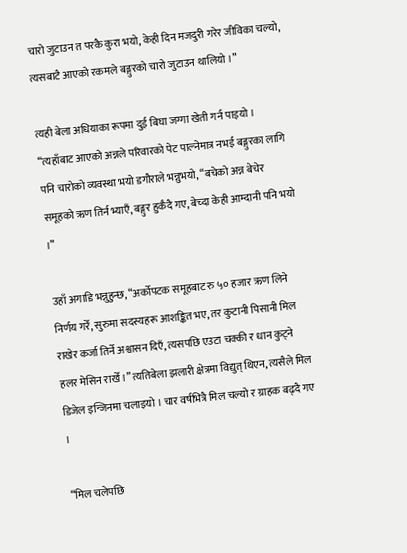चारो जुटाउन त परकै कुरा भयो, केही दिन मजदुरी गरेर जीविका चल्यो, त्यसबाटै आएको रकमले बङ्गुरको चारो जुटाउन थालियो ।”

त्यही बेला अधियाका रूपमा दुई बिघा जग्गा खेती गर्न पाइयो । “त्यहाँबाट आएको अन्नले परिवारको पेट पाल्नेमात्र नभई बङ्गुरका लागि पनि चारोको व्यवस्था भयो डगौराले भन्नुभयो, “बचेको अन्न बेचेर समूहको ऋण तिर्न भ्याएँ, बङ्गुर हुर्कँदै गए, बेच्दा केही आम्दानी पनि भयो ।”

उहाँ अगाडि भन्नुहुन्छ, “अर्कोपटक समूहबाट रु ५० हजार ऋण लिने निर्णय गरेँ, सुरुमा सदस्यहरू आशङ्कित भए, तर कुटानी पिसानी मिल राखेर कर्जा तिर्ने अश्वासन दिएँ, त्यसपछि एउटा चक्की र धान कुट्ने हलर मेसिन राखेँ ।” त्यतिबेला झलारी क्षेत्रमा विद्युत् थिएन, त्यसैले मिल डिजेल इन्जिनमा चलाइयो । चार वर्षभित्रै मिल चल्यो र ग्राहक बढ्दै गए ।

“मिल चलेपछि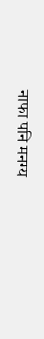नाफा पनि मनग्य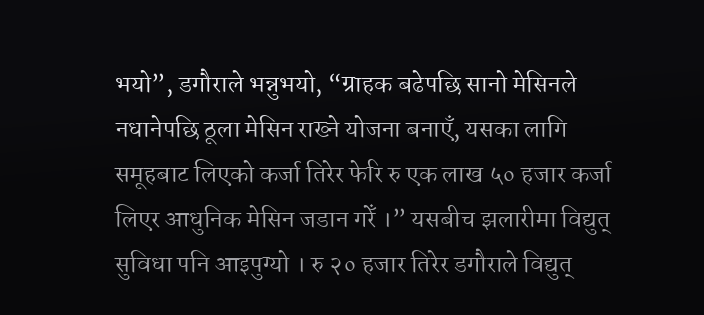भयो”, डगौराले भन्नुभयो, “ग्राहक बढेपछि सानो मेसिनले नधानेपछि ठूला मेसिन राख्ने योजना बनाएँ, यसका लागि समूहबाट लिएको कर्जा तिरेर फेरि रु एक लाख ५० हजार कर्जा लिएर आधुनिक मेसिन जडान गरेँ ।” यसबीच झलारीमा विद्युत् सुविधा पनि आइपुग्यो । रु २० हजार तिरेर डगौराले विद्युत्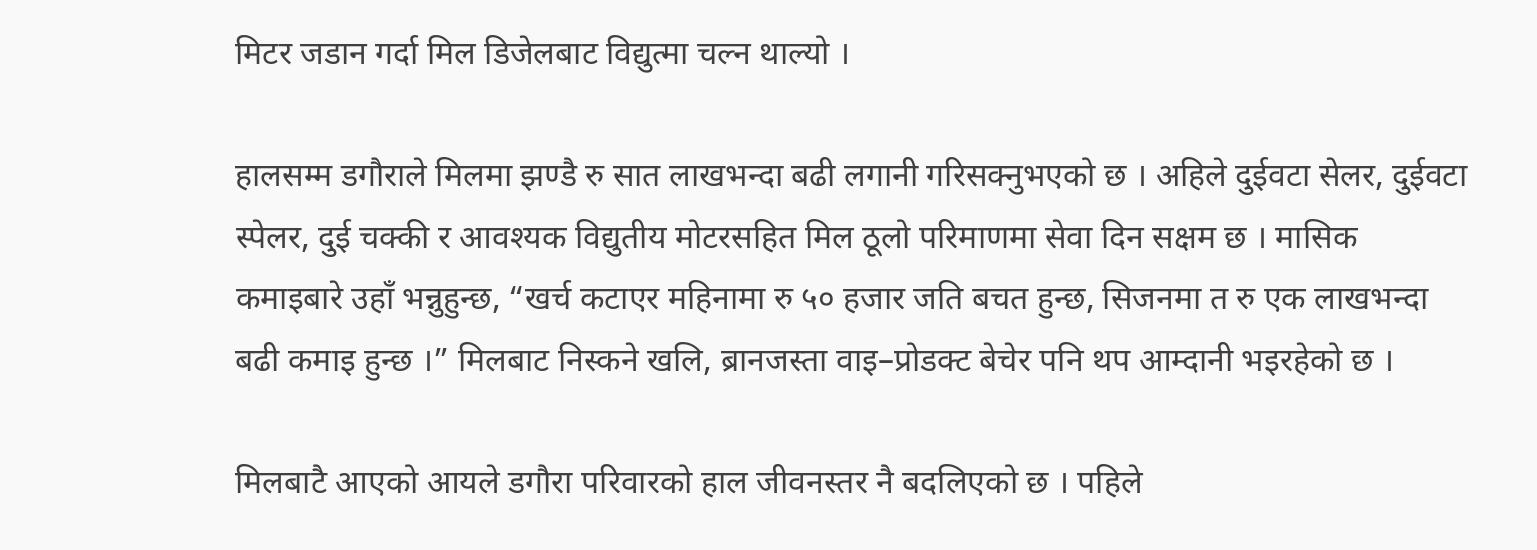मिटर जडान गर्दा मिल डिजेलबाट विद्युत्मा चल्न थाल्यो ।

हालसम्म डगौराले मिलमा झण्डै रु सात लाखभन्दा बढी लगानी गरिसक्नुभएको छ । अहिले दुईवटा सेलर, दुईवटा स्पेलर, दुई चक्की र आवश्यक विद्युतीय मोटरसहित मिल ठूलो परिमाणमा सेवा दिन सक्षम छ । मासिक कमाइबारे उहाँ भन्नुहुन्छ, “खर्च कटाएर महिनामा रु ५० हजार जति बचत हुन्छ, सिजनमा त रु एक लाखभन्दा बढी कमाइ हुन्छ ।” मिलबाट निस्कने खलि, ब्रानजस्ता वाइ–प्रोडक्ट बेचेर पनि थप आम्दानी भइरहेको छ ।

मिलबाटै आएको आयले डगौरा परिवारको हाल जीवनस्तर नै बदलिएको छ । पहिले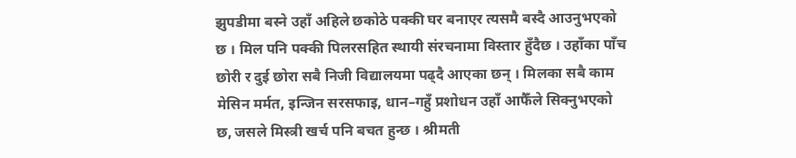झुपडीमा बस्ने उहाँ अहिले छकोठे पक्की घर बनाएर त्यसमै बस्दै आउनुभएको छ । मिल पनि पक्की पिलरसहित स्थायी संरचनामा विस्तार हुँदैछ । उहाँका पाँच छोरी र दुई छोरा सबै निजी विद्यालयमा पढ्दै आएका छन् । मिलका सबै काम मेसिन मर्मत, इन्जिन सरसफाइ, धान–गहुँ प्रशोधन उहाँ आफैँले सिक्नुभएको छ, जसले मिस्त्री खर्च पनि बचत हुन्छ । श्रीमती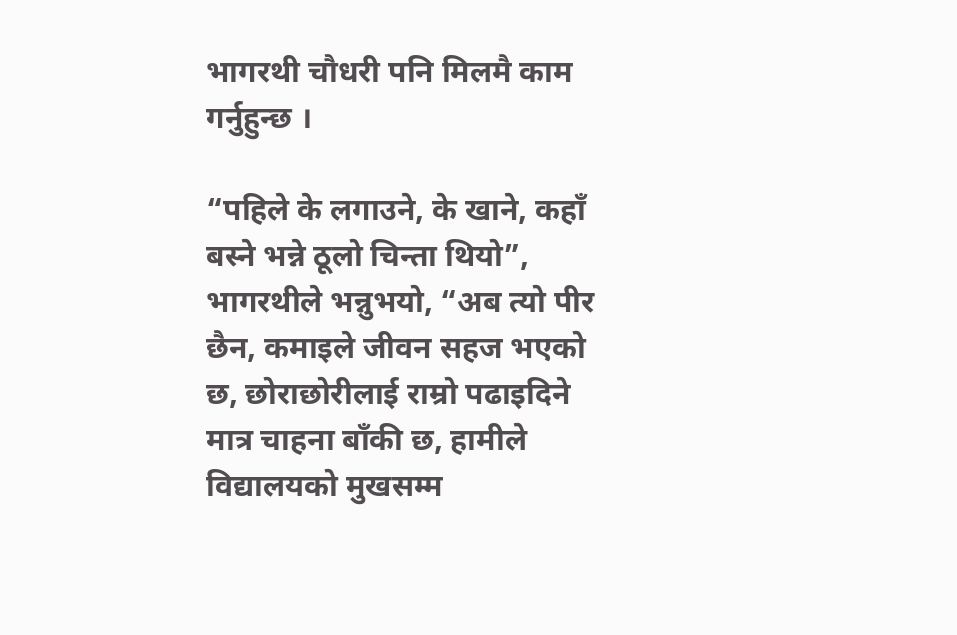भागरथी चौधरी पनि मिलमै काम गर्नुहुन्छ ।

“पहिले के लगाउने, के खाने, कहाँ बस्ने भन्ने ठूलो चिन्ता थियो”, भागरथीले भन्नुभयो, “अब त्यो पीर छैन, कमाइले जीवन सहज भएको छ, छोराछोरीलाई राम्रो पढाइदिने मात्र चाहना बाँकी छ, हामीले विद्यालयको मुखसम्म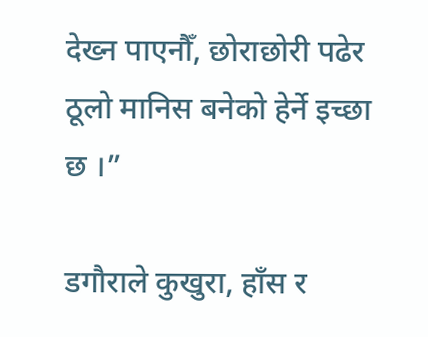देख्न पाएनौँ, छोराछोरी पढेर ठूलो मानिस बनेको हेर्ने इच्छा छ ।”

डगौराले कुखुरा, हाँस र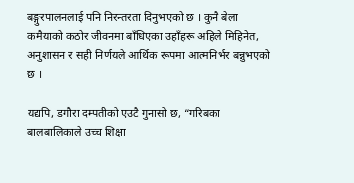बङ्गुरपालनलाई पनि निरन्तरता दिनुभएको छ । कुनै बेला कमैयाको कठोर जीवनमा बाँधिएका उहाँहरू अहिले मिहिनेत, अनुशासन र सही निर्णयले आर्थिक रूपमा आत्मनिर्भर बन्नुभएको छ ।

यद्यपि, डगौरा दम्पतीको एउटै गुनासो छ, “गरिबका बालबालिकाले उच्च शिक्षा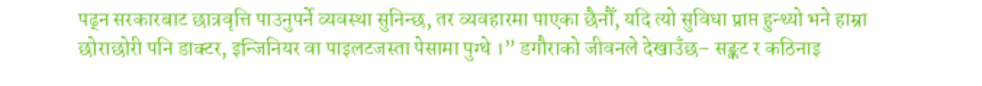पढ्न सरकारबाट छात्रवृत्ति पाउनुपर्ने व्यवस्था सुनिन्छ, तर व्यवहारमा पाएका छैनौँ, यदि त्यो सुविधा प्राप्त हुन्थ्यो भने हाम्रा छोराछोरी पनि डाक्टर, इन्जिनियर वा पाइलटजस्ता पेसामा पुग्थे ।” डगौराको जीवनले देखाउँछ– सङ्कट र कठिनाइ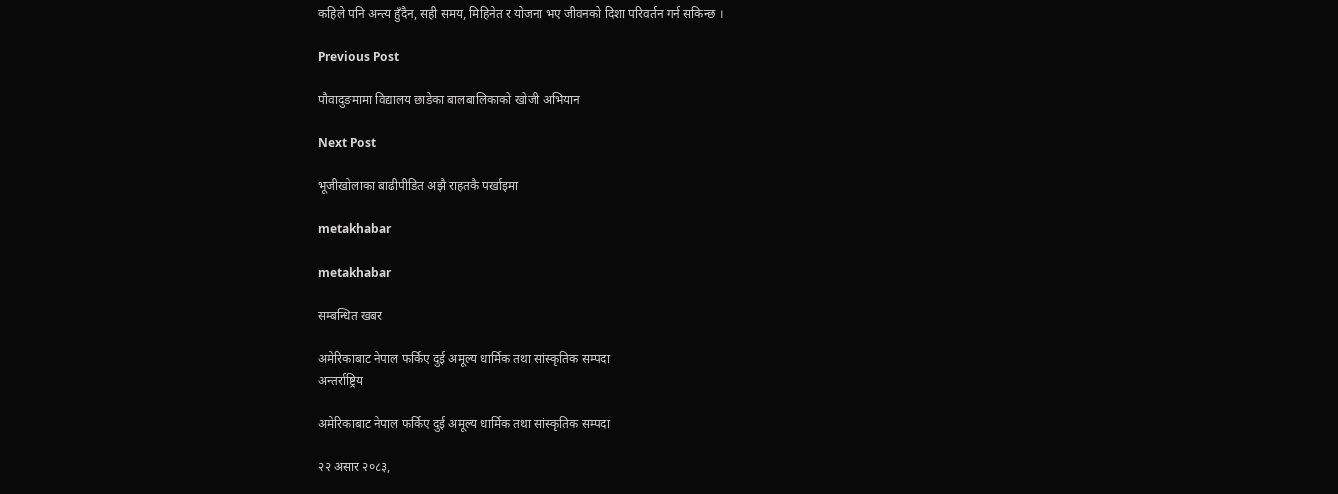कहिले पनि अन्त्य हुँदैन, सही समय, मिहिनेत र योजना भए जीवनको दिशा परिवर्तन गर्न सकिन्छ ।

Previous Post

पौवादुङमामा विद्यालय छाडेका बालबालिकाको खोजी अभियान

Next Post

भूजीखोलाका बाढीपीडित अझै राहतकै पर्खाइमा

metakhabar

metakhabar

सम्बन्धित खबर

अमेरिकाबाट नेपाल फर्किए दुई अमूल्य धार्मिक तथा सांस्कृतिक सम्पदा
अन्तर्राष्ट्रिय

अमेरिकाबाट नेपाल फर्किए दुई अमूल्य धार्मिक तथा सांस्कृतिक सम्पदा

२२ असार २०८३,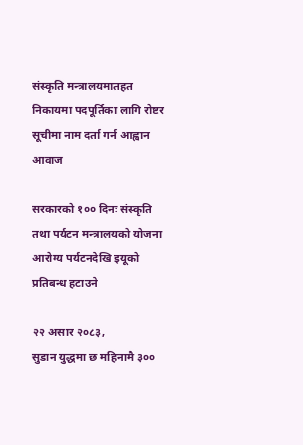संस्कृति मन्त्रालयमातहत निकायमा पदपूर्तिका लागि रोष्टर सूचीमा नाम दर्ता गर्न आह्वान
आवाज

सरकारको १०० दिनः संस्कृति तथा पर्यटन मन्त्रालयको योजना आरोग्य पर्यटनदेखि इयूको प्रतिबन्ध हटाउने

२२ असार २०८३,
सुडान युद्धमा छ महिनामै ३००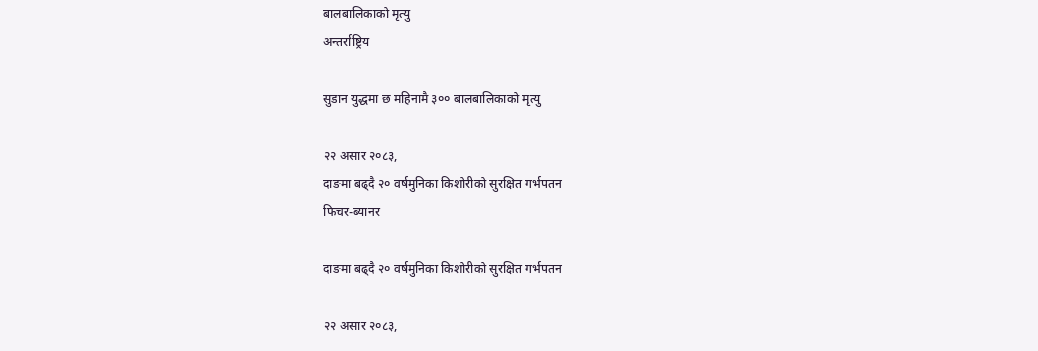बालबालिकाको मृत्यु
अन्तर्राष्ट्रिय

सुडान युद्धमा छ महिनामै ३०० बालबालिकाको मृत्यु

२२ असार २०८३,
दाङमा बढ्दै २० वर्षमुनिका किशोरीको सुरक्षित गर्भपतन
फिचर-ब्यानर

दाङमा बढ्दै २० वर्षमुनिका किशोरीको सुरक्षित गर्भपतन

२२ असार २०८३,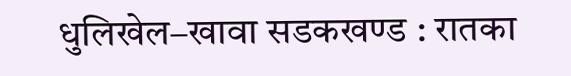धुलिखेल–खावा सडकखण्ड : रातका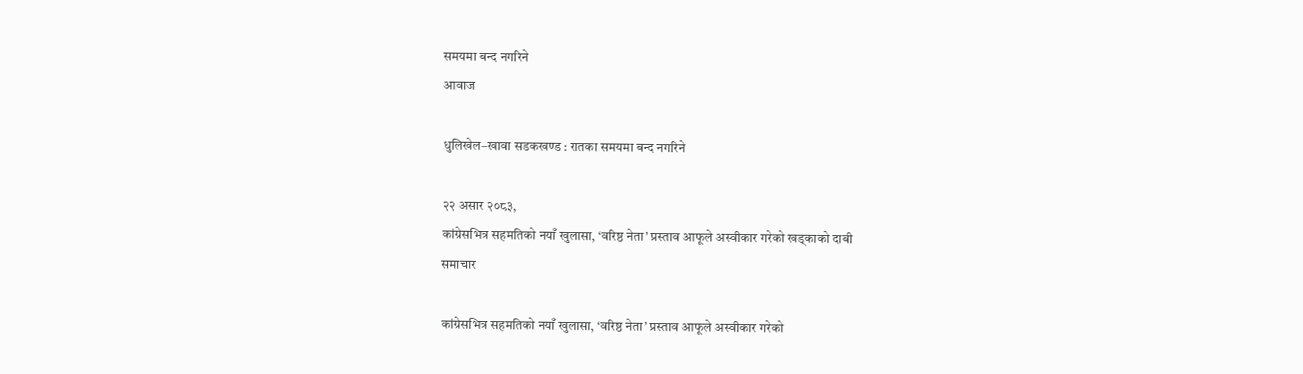समयमा बन्द नगरिने
आवाज

धुलिखेल–खावा सडकखण्ड : रातका समयमा बन्द नगरिने

२२ असार २०८३,
कांग्रेसभित्र सहमतिको नयाँ खुलासा, ‘वरिष्ठ नेता’ प्रस्ताव आफूले अस्वीकार गरेको खड्काको दाबी
समाचार

कांग्रेसभित्र सहमतिको नयाँ खुलासा, ‘वरिष्ठ नेता’ प्रस्ताव आफूले अस्वीकार गरेको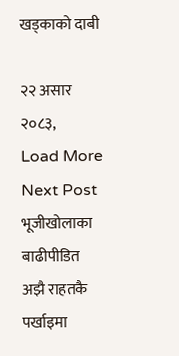खड्काको दाबी

२२ असार २०८३,
Load More
Next Post
भूजीखोलाका बाढीपीडित अझै राहतकै पर्खाइमा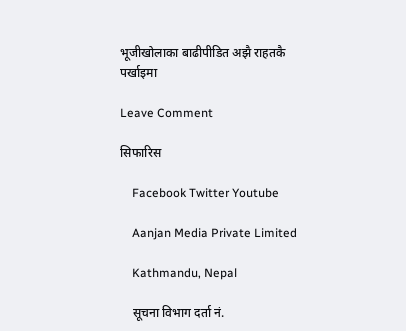भूजीखोलाका बाढीपीडित अझै राहतकै पर्खाइमा

Leave Comment

सिफारिस

    Facebook Twitter Youtube

    Aanjan Media Private Limited

    Kathmandu, Nepal

    सूचना विभाग दर्ता नं.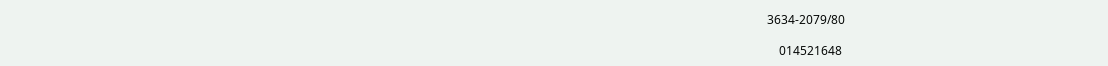3634-2079/80

    014521648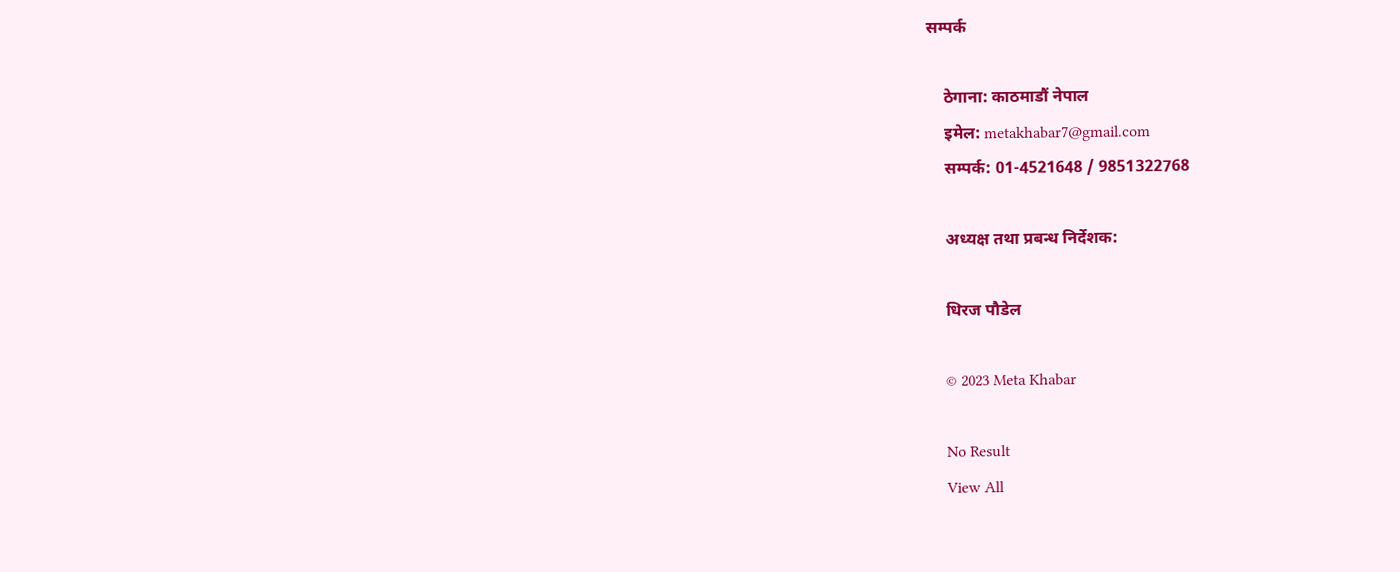सम्पर्क

    ठेगाना: काठमाडौं नेपाल
    इमेल: metakhabar7@gmail.com
    सम्पर्क: 01-4521648 / 9851322768

    अध्यक्ष तथा प्रबन्ध निर्देशक:

    धिरज पौडेल

    © 2023 Meta Khabar

    No Result
    View All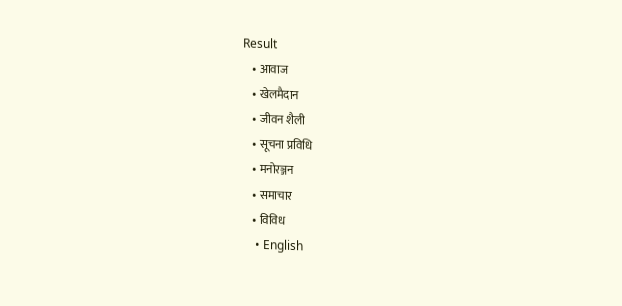Result
    • आवाज
    • खेलमैदान
    • जीवन शैली
    • सूचना प्रविधि
    • मनोरञ्जन
    • समाचार
    • विविध
    • English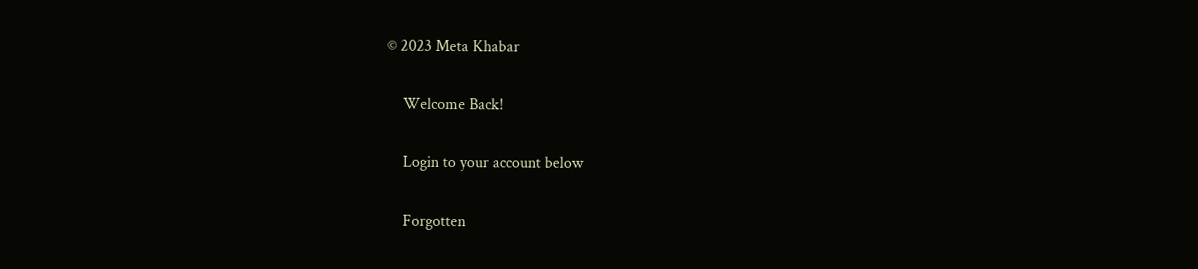© 2023 Meta Khabar

    Welcome Back!

    Login to your account below

    Forgotten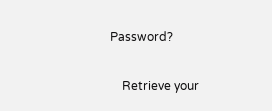Password?

    Retrieve your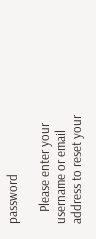password

    Please enter your username or email address to reset your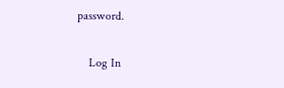password.

    Log In